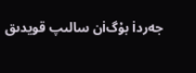جەردi بۇگiن سالىپ قويدىق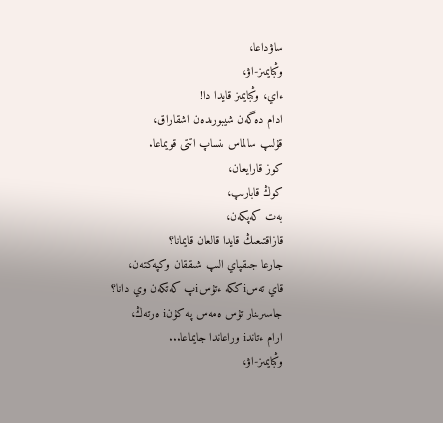ساۋداعا،
وڭبايمىز-اۋ،
ءاي، وڭبايمىز قايدا دا!
ادام دەگەن شيبورىدەن اشقاراق،
قۇلىپ سالماس ىنساپ اتتى قويماعا.
كوز قارايعان،
كوڭ قابارىپ،
بەت كەپكەن،
قازاقتىعىڭ قايدا قالعان قايمانا؟
جارعا جىقپاي الىپ شىققان وكپەكتەن،
قاي تەسiككە ءتۇسiپ كەتكەن وي دانا؟
جاسىرىنار تۇس ەمەس پە كۇنi ەرتەڭ،
ارام ءتاندi وراعاندا جايماعا...
وڭبايمىز-اۋ،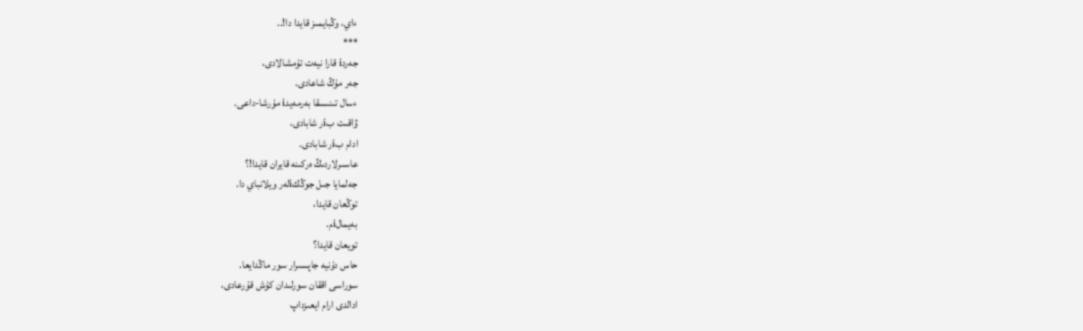ءاي، وڭبايمىز قايدا دا!..
***
جەردi قارا نيەت تۇمشالادى،
جەر مۇڭ شاعادى.
ءسال تىنىسقا بەرمەيدi مۇرشا-داعى.
ۋاقىت بiر شابادى،
ادام بiر شابادى.
عاسىرلاردىڭ ەركىنە قايران قايدا!؟
جەلمايا جىل جوڭكiلەر ويلانباي دا.
توڭعان قايدا،
بەيمالiم.
تويعان قايدا؟
حاس دۇنيە جاپسىرار سور ماڭدايعا.
سوراسى اققان سورلىدان كۇش قۇرعادى،
ادالدى ارام ايعىزداپ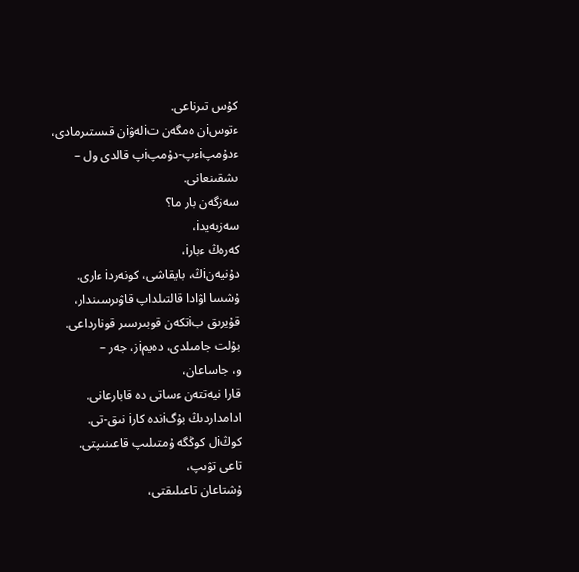كۇس تىرناعى.
ءتوسiن ەمگەن تiلەۋiن قىستىرمادى،
ءدۇمپiءپ-دۇمپiپ قالدى ول –
ىشقىنعانى.
سەزگەن بار ما؟
سەزبەيدi،
كەرەڭ ءبارi،
دۇنيەنiڭ، بايقاشى، كونەردi ءارى.
ۇشسا اۋادا قالتىلداپ قاۋىرسىندار،
قۇيرىق بiتكەن قوبىرسىر قونارداعى.
بۇلت جامىلدى، دەيمiز، جەر –
و، جاساعان،
قارا نيەتتەن ءساتى دە قابارعانى.
ادامداردىڭ بۇگiندە كارi نىق-تى.
كوڭiل كوڭگە ۇمتىلىپ قاعىنىپتى.
تاعى تۋىپ،
ۇشتاعان تاعىلىقتى،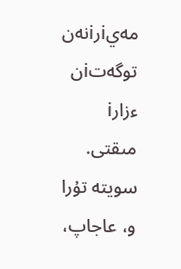مەيiرiنەن
توگەتiن ءزارi مىقتى.
سويتە تۇرا
و، عاجاپ،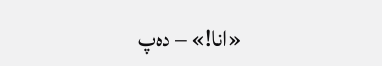«انا!» – دەپ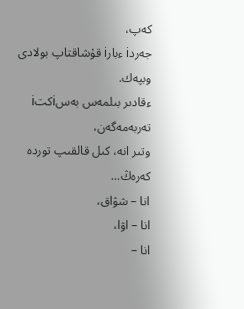كەپ،
جەردi ءبارi قۇشاقتاپ بولادى وبپەك.
ءقادىر بىلمەس بەسiكتi تەربەمەگەن،
وتىر انە، كىل قالقىپ توردە كەرەڭ...
انا – شۋاق،
انا – اۋا،
انا –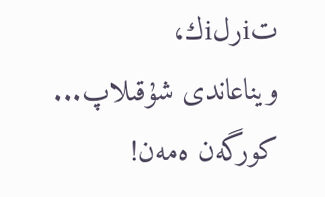تiرلiك،
ويناعاندى شۇقىلاپ...
كورگەن ەمەن!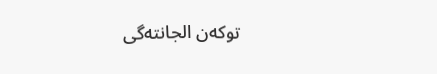توكەن الجانتەگى